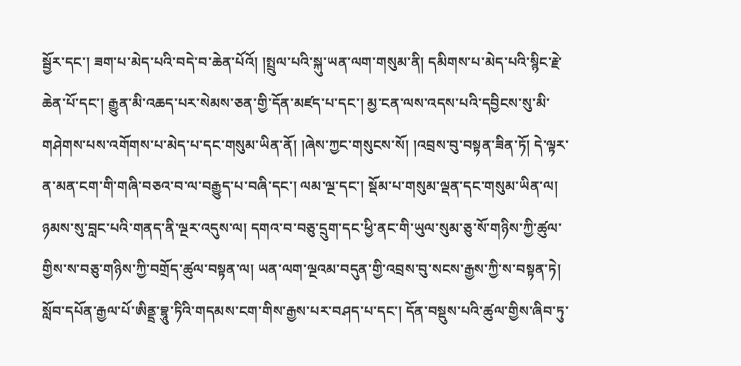སྦྱོར་དང་། ཟག་པ་མེད་པའི་བདེ་བ་ཆེན་པོའོ། །སྤྲུལ་པའི་སྐུ་ཡན་ལག་གསུམ་ནི། དམིགས་པ་མེད་པའི་སྙིང་རྗེ་ཆེན་པོ་དང་། རྒྱུན་མི་འཆད་པར་སེམས་ཅན་གྱི་དོན་མཛད་པ་དང་། མྱ་ངན་ལས་འདས་པའི་དབྱིངས་སུ་མི་གཤེགས་པས་འགོགས་པ་མེད་པ་དང་གསུམ་ཡིན་ནོ། །ཞེས་ཀྱང་གསུངས་སོ། །འབྲས་བུ་བསྟན་ཟིན་ཏོ། དེ་ལྟར་ན་མན་ངག་གི་གཞི་བཅའ་བ་ལ་བརྒྱུད་པ་བཞི་དང་། ལམ་ལྔ་དང་། སྡོམ་པ་གསུམ་ལྡན་དང་གསུམ་ཡིན་ལ། ཉམས་སུ་བླང་པའི་གནད་ནི་ལྔར་འདུས་ལ། དགའ་བ་བཅུ་དྲུག་དང་ཕྱི་ནང་གི་ཡུལ་སུམ་ཅུ་སོ་གཉིས་ཀྱི་ཚུལ་གྱིས་ས་བཅུ་གཉིས་ཀྱི་བགྲོད་ཚུལ་བསྟན་ལ། ཡན་ལག་ལྔའམ་བདུན་གྱི་འབྲས་བུ་སངས་རྒྱས་ཀྱི་ས་བསྟན་ཏེ། སློབ་དཔོན་རྒྱལ་པོ་ཨིནྡྲ་བྷཱུ་ཏིའི་གདམས་ངག་གིས་རྒྱས་པར་བཤད་པ་དང་། དོན་བསྡུས་པའི་ཚུལ་གྱིས་ཞིབ་ཏུ་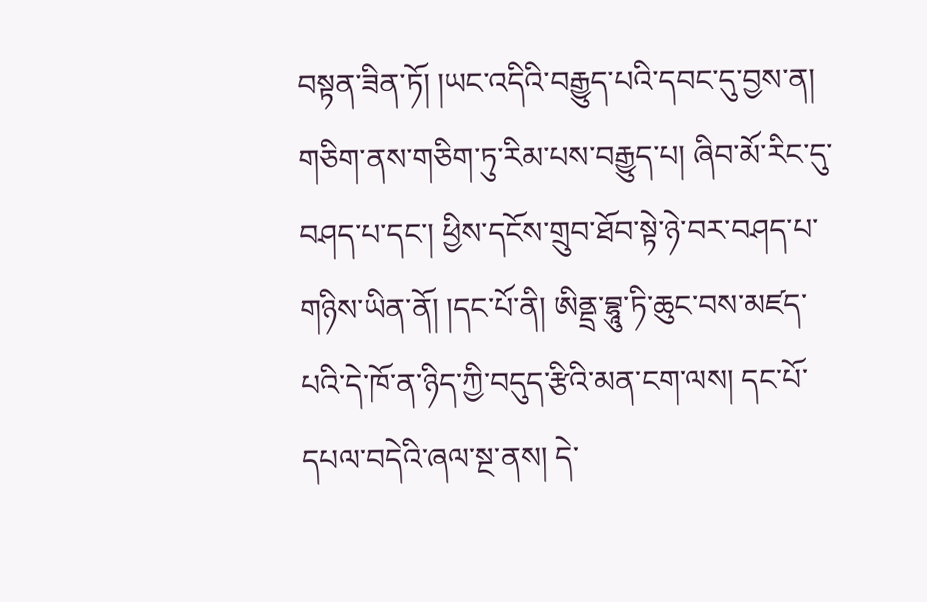བསྟན་ཟིན་ཏོ། །ཡང་འདིའི་བརྒྱུད་པའི་དབང་དུ་བྱས་ན། གཅིག་ནས་གཅིག་ཏུ་རིམ་པས་བརྒྱུད་པ། ཞིབ་མོ་རིང་དུ་བཤད་པ་དང་། ཕྱིས་དངོས་གྲུབ་ཐོབ་སྟེ་ཉེ་བར་བཤད་པ་གཉིས་ཡིན་ནོ། །དང་པོ་ནི། ཨིནྡྲ་བྷཱུ་ཏི་ཆུང་བས་མཛད་པའི་དེ་ཁོ་ན་ཉིད་ཀྱི་བདུད་རྩིའི་མན་ངག་ལས། དང་པོ་དཔལ་བདེའི་ཞལ་སྔ་ནས། དེ་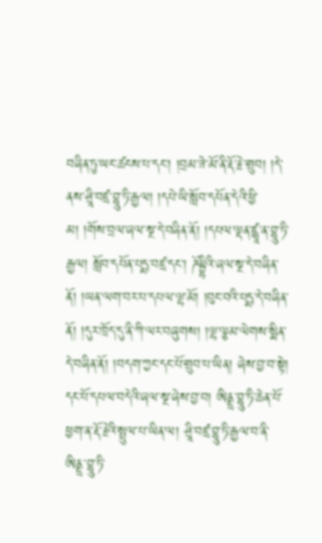བཞིན་ཏུ་ཡང་ཚངས་པ་དང་། །བྲམ་ཟེ་མོ་ནི་རྡོ་རྗེ་གྲུབ། །དེ་ནས་ཤྲཱི་བཛྲ་བྷཱུ་ཏི་རྒྱལ། །དཔེ་ཡི་སློབ་དཔོན་དེའི་ཕྱི་མ། །གོས་བྲལ་ཞལ་སྔ་དེ་བཞིན་ནོ། །དཔལ་ལྡན་ཛྙཱ་ན་བྷཱུ་ཏི་རྒྱལ། སློབ་དཔོན་པདྨ་བཛྲ་དང་། ཌོམྦྷིའི་ཞལ་སྔ་དེ་བཞིན་ནོ། །ཡན་ལག་བར་པ་དཔལ་ལྷ་མོ། །བུང་བའི་པདྨ་དེ་བཞིན་ནོ། །དུར་ཁྲོད་དུ་ནི་ཀི་ལར་བཞུགས། །ལྷ་ལྕམ་ལེགས་སྨིན་དེ་བཞིན་ནོ། །བདག་ཀྱང་དང་པོ་གྲུབ་པ་ཡིན། ཞེས་བྱ་བ་སྟེ། དང་པོ་དཔལ་བདེའི་ཞལ་སྔ་ཞེས་བྱ་བ། ཨིནྡྲ་བྷཱུ་ཏི་ཆེན་པོ་ཕྱག་ན་རྡོ་རྗེའི་སྤྲུལ་པ་ཡིན་ལ། ཤྲཱི་བཛྲ་བྷཱུ་ཏི་རྒྱལ་བ་ནི་ཨིནྡྲ་བྷཱུ་ཏི་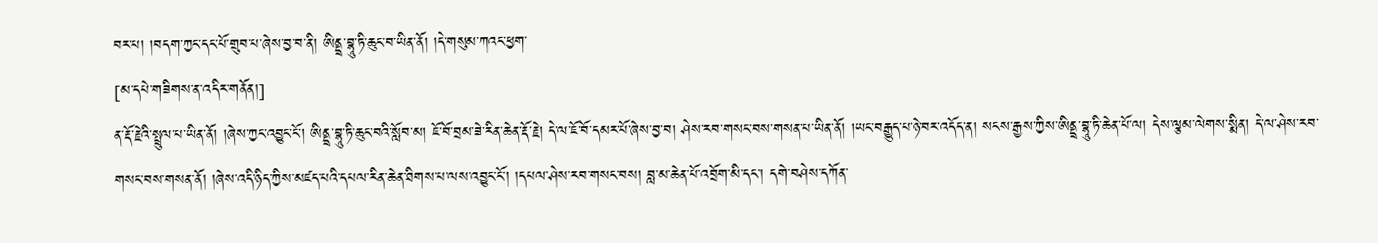བར་པ། །བདག་ཀྱང་དང་པོ་གྲུབ་པ་ཞེས་བྱ་བ་ནི། ཨིནྡྲ་བྷཱུ་ཏི་ཆུང་བ་ཡིན་ནོ། །དེ་གསུམ་ཀའང་ཕྱག་
[མ་དཔེ་གཟིགས་ན་འདིར་གནོན།]
ན་རྡོ་རྗེའི་སྤྲུལ་པ་ཡིན་ནོ། །ཞེས་ཀྱང་འབྱུང་ངོ་། ཨིནྡྲ་བྷཱུ་ཏི་ཆུང་བའི་སློབ་མ། ཇོ་བོ་བྲམ་ཟེ་རིན་ཆེན་རྡོ་རྗེ། དེ་ལ་ཇོ་བོ་དམར་པོ་ཞེས་བྱ་བ། ཤེས་རབ་གསང་བས་གསན་པ་ཡིན་ནོ། །ཡང་བརྒྱུད་པ་ཉེ་བར་འདོད་ན། སངས་རྒྱས་ཀྱིས་ཨིནྡྲ་བྷཱུ་ཏི་ཆེན་པོ་ལ། དེས་ལྕམ་ལེགས་སྨིན། དེ་ལ་ཤེས་རབ་གསང་བས་གསན་ནོ། །ཞེས་འདི་ཉིད་ཀྱིས་མཛད་པའི་དཔལ་རིན་ཆེན་ཐིགས་པ་ལས་འབྱུང་ངོ་། །དཔལ་ཤེས་རབ་གསང་བས། བླ་མ་ཆེན་པོ་འབྲོག་མི་དང་། དགེ་བཤེས་དཀོན་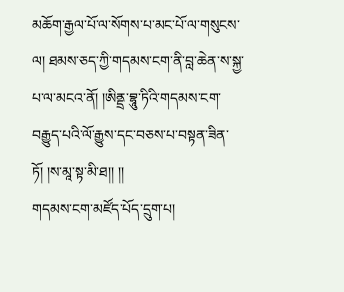མཆོག་རྒྱལ་པོ་ལ་སོགས་པ་མང་པོ་ལ་གསུངས་ལ། ཐམས་ཅད་ཀྱི་གདམས་ངག་ནི་བླ་ཆེན་ས་སྐྱ་པ་ལ་མངའ་ནོ། །ཨིནྡྲ་བྷཱུ་ཏིའི་གདམས་ངག་བརྒྱུད་པའི་ལོ་རྒྱུས་དང་བཅས་པ་བསྟན་ཟིན་ཏོ། །ས་མཱ་སྟ་མི་ཐ།། །།
གདམས་ངག་མཛོད་པོད་དྲུག་པ།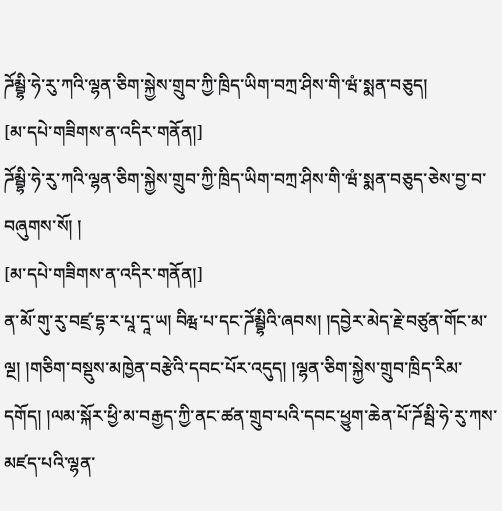ཌོམྦྷི་ཧེ་རུ་ཀའི་ལྷན་ཅིག་སྐྱེས་གྲུབ་ཀྱི་ཁྲིད་ཡིག་བཀྲ་ཤིས་གི་ཝཾ་སྨན་བཅུད།
[མ་དཔེ་གཟིགས་ན་འདིར་གནོན།]
ཌོམྦྷི་ཧེ་རུ་ཀའི་ལྷན་ཅིག་སྐྱེས་གྲུབ་ཀྱི་ཁྲིད་ཡིག་བཀྲ་ཤིས་གི་ཝཾ་སྨན་བཅུད་ཅེས་བྱ་བ་བཞུགས་སོ། །
[མ་དཔེ་གཟིགས་ན་འདིར་གནོན།]
ན་མོ་གུ་རུ་བཛྲ་དྷ་ར་པཱ་དཱ་ཡ། བིརྺ་པ་དང་ཌོམྦྷིའི་ཞབས། །དབྱེར་མེད་རྗེ་བཙུན་གོང་མ་ལྔ། །གཅིག་བསྡུས་མཁྱེན་བརྩེའི་དབང་པོར་འདུད། །ལྷན་ཅིག་སྐྱེས་གྲུབ་ཁྲིད་རིམ་དགོད། །ལམ་སྐོར་ཕྱི་མ་བརྒྱད་ཀྱི་ནང་ཚན་གྲུབ་པའི་དབང་ཕྱུག་ཆེན་པོ་ཌོམྦི་ཧེ་རུ་ཀས་མཛད་པའི་ལྷན་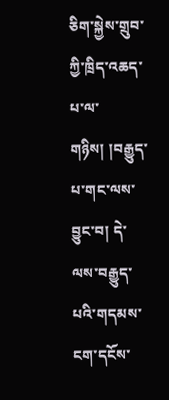ཅིག་སྐྱེས་གྲུབ་ཀྱི་ཁྲིད་འཆད་པ་ལ་གཉིས། །བརྒྱུད་པ་གང་ལས་བྱུང་བ། དེ་ལས་བརྒྱུད་པའི་གདམས་ངག་དངོས་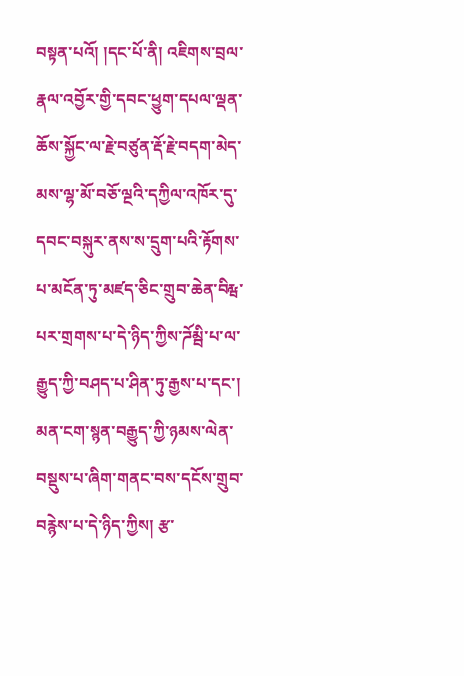བསྟན་པའོ། །དང་པོ་ནི། འཇིགས་བྲལ་རྣལ་འབྱོར་གྱི་དབང་ཕྱུག་དཔལ་ལྡན་ཆོས་སྐྱོང་ལ་རྗེ་བཙུན་རྡོ་རྗེ་བདག་མེད་མས་ལྷ་མོ་བཅོ་ལྔའི་དཀྱིལ་འཁོར་དུ་དབང་བསྐུར་ནས་ས་དྲུག་པའི་རྟོགས་པ་མངོན་ཏུ་མཛད་ཅིང་གྲུབ་ཆེན་བིརྺ་པར་གྲགས་པ་དེ་ཉིད་ཀྱིས་ཌོམྦི་པ་ལ་རྒྱུད་ཀྱི་བཤད་པ་ཤིན་ཏུ་རྒྱས་པ་དང་། མན་ངག་སྙན་བརྒྱུད་ཀྱི་ཉམས་ལེན་བསྡུས་པ་ཞིག་གནང་བས་དངོས་གྲུབ་བརྙེས་པ་དེ་ཉིད་ཀྱིས། རྩ་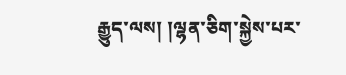རྒྱུད་ལས། །ལྷན་ཅིག་སྐྱེས་པར་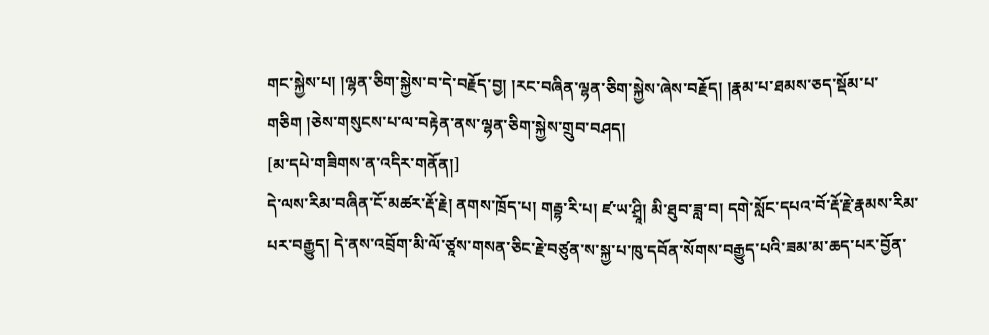གང་སྐྱེས་པ། །ལྷན་ཅིག་སྐྱེས་བ་དེ་བརྗོད་བྱ། །རང་བཞིན་ལྷན་ཅིག་སྐྱེས་ཞེས་བརྗོད། །རྣམ་པ་ཐམས་ཅད་སྡོམ་པ་གཅིག །ཅེས་གསུངས་པ་ལ་བརྟེན་ནས་ལྷན་ཅིག་སྐྱེས་གྲུབ་བཤད།
[མ་དཔེ་གཟིགས་ན་འདིར་གནོན།]
དེ་ལས་རིམ་བཞིན་ངོ་མཚར་རྡོ་རྗེ། ནགས་ཁྲོད་པ། གརྦྷ་རི་པ། ཛ་ཡ་ཤྲཱི། མི་ཐུབ་ཟླ་བ། དགེ་སློང་དཔའ་བོ་རྡོ་རྗེ་རྣམས་རིམ་པར་བརྒྱུད། དེ་ནས་འབྲོག་མི་ལོ་ཙཱས་གསན་ཅིང་རྗེ་བཙུན་ས་སྐྱ་པ་ཁུ་དབོན་སོགས་བརྒྱུད་པའི་ཟམ་མ་ཆད་པར་བྱོན་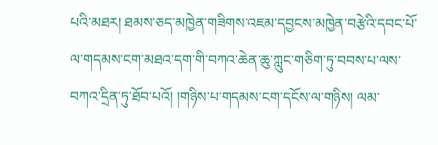པའི་མཐར། ཐམས་ཅད་མཁྱེན་གཟིགས་འཇམ་དབྱངས་མཁྱེན་བརྩེའི་དབང་པོ་ལ་གདམས་ངག་མཐའ་དག་གི་བཀའ་ཆེན་ཆུ་ཀླུང་གཅིག་ཏུ་བབས་པ་ལས་བཀའ་དྲིན་ཏུ་ཐོབ་པའོ། །གཉིས་པ་གདམས་ངག་དངོས་ལ་གཉིས། ལམ་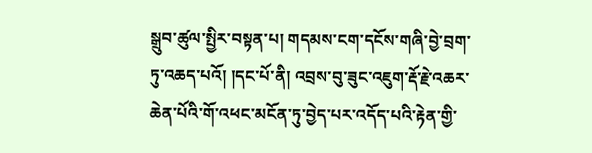སྒྲུབ་ཚུལ་སྤྱིར་བསྟན་པ། གདམས་ངག་དངོས་གཞི་བྱེ་བྲག་ཏུ་འཆད་པའོ། །དང་པོ་ནི། འབྲས་བུ་ཟུང་འཇུག་རྡོ་རྗེ་འཆར་ཆེན་པོའི་གོ་འཕང་མངོན་ཏུ་བྱེད་པར་འདོད་པའི་རྟེན་གྱི་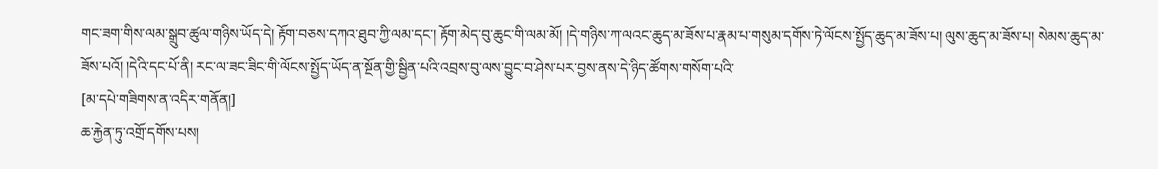གང་ཟག་གིས་ལམ་སྒྲུབ་ཚུལ་གཉིས་ཡོད་དེ། རྟོག་བཅས་དཀའ་ཐུབ་ཀྱི་ལམ་དང་། རྟོག་མེད་བུ་ཆུང་གི་ལམ་མོ། །དེ་གཉིས་ཀ་ལའང་ཆུད་མ་ཟོས་པ་རྣམ་པ་གསུམ་དགོས་ཏེ་ལོངས་སྤྱོད་ཆུད་མ་ཟོས་པ། ལུས་ཆུད་མ་ཟོས་པ། སེམས་ཆུད་མ་ཟོས་པའོ། །དེའི་དང་པོ་ནི། རང་ལ་ཟང་ཟིང་གི་ལོངས་སྤྱོད་ཡོད་ན་སྔོན་གྱི་སྦྱིན་པའི་འབྲས་བུ་ལས་བྱུང་བ་ཤེས་པར་བྱས་ནས་དེ་ཉིད་ཚོགས་གསོག་པའི་
[མ་དཔེ་གཟིགས་ན་འདིར་གནོན།]
ཆ་རྐྱེན་ཏུ་འགྲོ་དགོས་པས།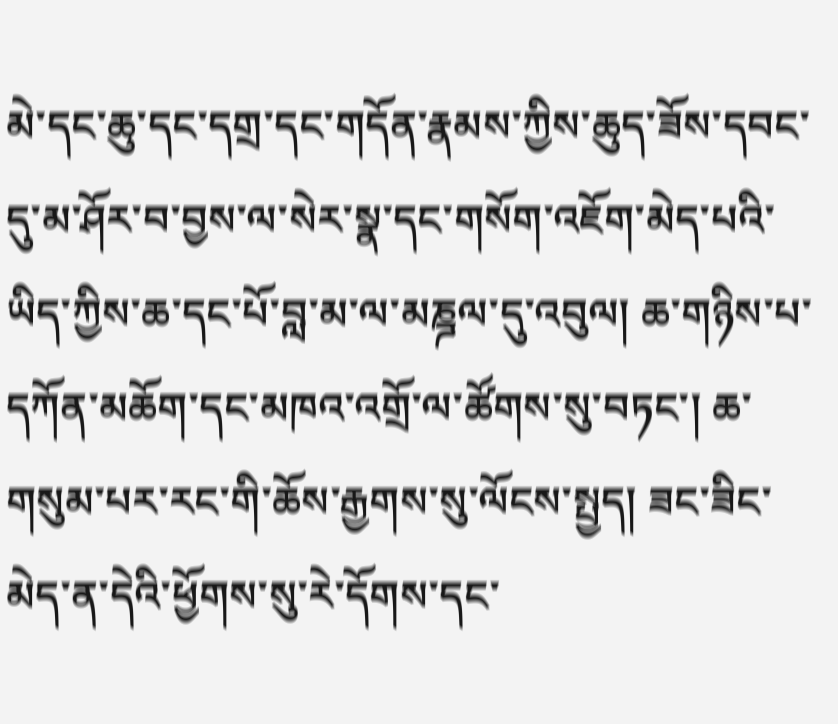མེ་དང་ཆུ་དང་དགྲ་དང་གདོན་རྣམས་ཀྱིས་ཆུད་ཟོས་དབང་དུ་མ་ཤོར་བ་བྱས་ལ་སེར་སྣ་དང་གསོག་འཇོག་མེད་པའི་ཡིད་ཀྱིས་ཆ་དང་པོ་བླ་མ་ལ་མཎྜལ་དུ་འབུལ། ཆ་གཉིས་པ་དཀོན་མཆོག་དང་མཁའ་འགྲོ་ལ་ཚོགས་སུ་བཏང་། ཆ་གསུམ་པར་རང་གི་ཆོས་རྒྱགས་སུ་ལོངས་སྤྱད། ཟང་ཟིང་མེད་ན་དེའི་ཕྱོགས་སུ་རེ་དོགས་དང་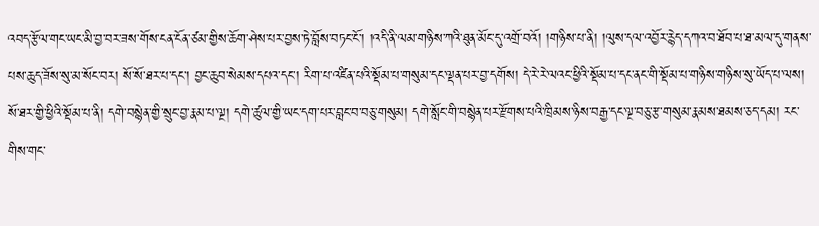འབད་རྩོལ་གང་ཡང་མི་བྱ་བར་ཟས་གོས་ངན་ངོན་ཙམ་གྱིས་ཆོག་ཤེས་པར་བྱས་ཏེ་བློས་བཏང་ངོ་། །འདི་ནི་ལམ་གཉིས་ཀའི་ཐུན་མོང་དུ་འགྲོ་བའོ། །གཉིས་པ་ནི། །ལུས་དལ་འབྱོར་རྙེད་དཀའ་བ་ཐོབ་པ་ཐ་མལ་དུ་གནས་པས་ཆུད་ཟོས་སུ་མ་སོང་བར། སོ་སོ་ཐར་པ་དང་། བྱང་ཆུབ་སེམས་དཔའ་དང་། རིག་པ་འཛིན་པའི་སྡོམ་པ་གསུམ་དང་ལྡན་པར་བྱ་དགོས། དེ་རེ་རེ་ལའང་ཕྱིའི་སྡོམ་པ་དང་ནང་གི་སྡོམ་པ་གཉིས་གཉིས་སུ་ཡོད་པ་ལས། སོ་ཐར་གྱི་ཕྱིའི་སྡོམ་པ་ནི། དགེ་བསྙེན་གྱི་སྲུང་བྱ་རྣམ་པ་ལྔ། དགེ་ཚུལ་གྱི་ཡང་དག་པར་བླང་བ་བཅུ་གསུམ། དགེ་སློང་གི་བསྙེན་པར་རྫོགས་པའི་ཁྲིམས་ཉིས་བརྒྱ་དང་ལྔ་བཅུ་རྩ་གསུམ་རྣམས་ཐམས་ཅད་དམ། རང་གིས་གང་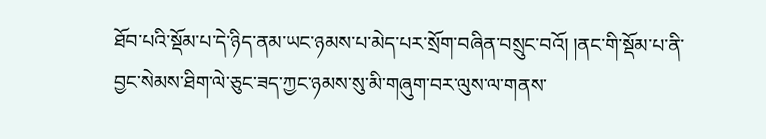ཐོབ་པའི་སྡོམ་པ་དེ་ཉིད་ནམ་ཡང་ཉམས་པ་མེད་པར་སྲོག་བཞིན་བསྲུང་བའོ། །ནང་གི་སྡོམ་པ་ནི་བྱང་སེམས་ཐིག་ལེ་ཅུང་ཟད་ཀྱང་ཉམས་སུ་མི་གཞུག་བར་ལུས་ལ་གནས་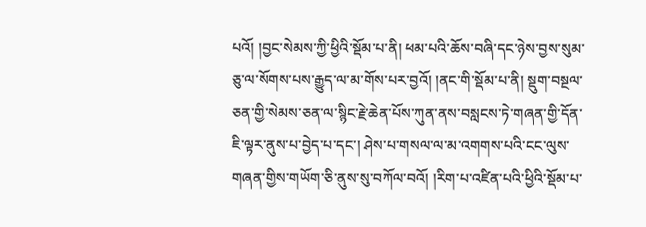པའོ། །བྱང་སེམས་ཀྱི་ཕྱིའི་སྡོམ་པ་ནི། ཕམ་པའི་ཆོས་བཞི་དང་ཉེས་བྱས་སུམ་ཅུ་ལ་སོགས་པས་རྒྱུད་ལ་མ་གོས་པར་བྱའོ། །ནང་གི་སྡོམ་པ་ནི། སྡུག་བསྔལ་ཅན་གྱི་སེམས་ཅན་ལ་སྙིང་རྗེ་ཆེན་པོས་ཀུན་ནས་བསླངས་ཏེ་གཞན་གྱི་དོན་ཇི་ལྟར་ནུས་པ་བྱེད་པ་དང་། ཤེས་པ་གསལ་ལ་མ་འགགས་པའི་ངང་ལུས་གཞན་གྱིས་གཡོག་ཅི་ནུས་སུ་བཀོལ་བའོ། །རིག་པ་འཛིན་པའི་ཕྱིའི་སྡོམ་པ་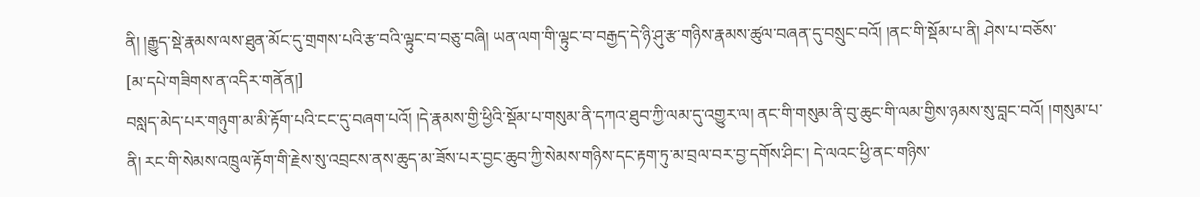ནི། །རྒྱུད་སྡེ་རྣམས་ལས་ཐུན་མོང་དུ་གྲགས་པའི་རྩ་བའི་ལྟུང་བ་བཅུ་བཞི། ཡན་ལག་གི་ལྟུང་བ་བརྒྱད་དེ་ཉི་ཤུ་རྩ་གཉིས་རྣམས་ཚུལ་བཞན་དུ་བསྲུང་བའོ། །ནང་གི་སྡོམ་པ་ནི། ཤེས་པ་བཅོས་
[མ་དཔེ་གཟིགས་ན་འདིར་གནོན།]
བསླད་མེད་པར་གཉུག་མ་མི་རྟོག་པའི་ངང་དུ་བཞག་པའོ། །དེ་རྣམས་གྱི་ཕྱིའི་སྡོམ་པ་གསུམ་ནི་དཀའ་ཐུབ་ཀྱི་ལམ་དུ་འགྱུར་ལ། ནང་གི་གསུམ་ནི་བུ་ཆུང་གི་ལམ་གྱིས་ཉམས་སུ་བླང་བའོ། །གསུམ་པ་ནི། རང་གི་སེམས་འཁྲུལ་རྟོག་གི་རྗེས་སུ་འབྲངས་ནས་ཆུད་མ་ཟོས་པར་བྱང་ཆུབ་ཀྱི་སེམས་གཉིས་དང་རྟག་ཏུ་མ་བྲལ་བར་བྱ་དགོས་ཤིང་། དེ་ལའང་ཕྱི་ནང་གཉིས་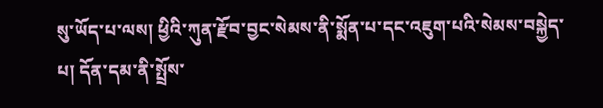སུ་ཡོད་པ་ལས། ཕྱིའི་ཀུན་རྫོབ་བྱང་སེམས་ནི་སྨོན་པ་དང་འཇུག་པའི་སེམས་བསྐྱེད་པ། དོན་དམ་ནི་སྤྲོས་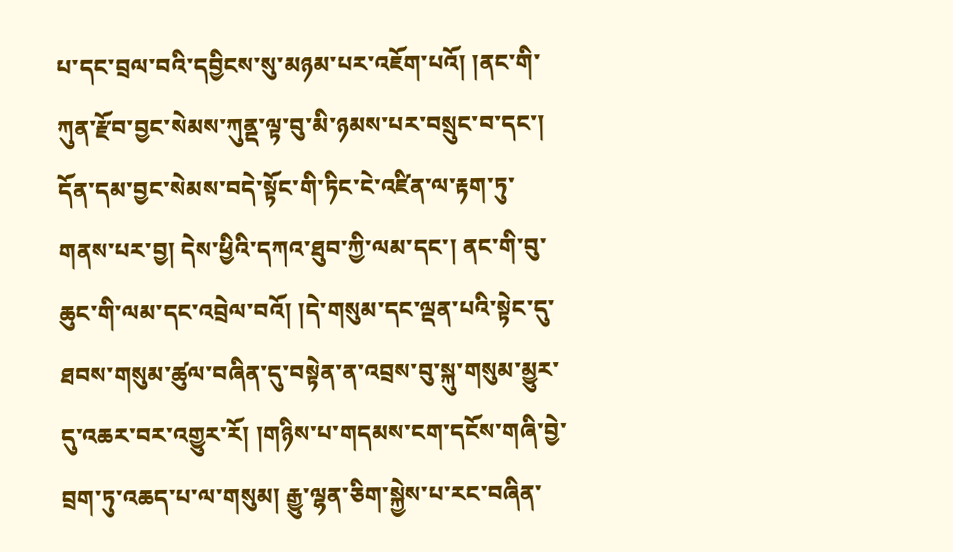པ་དང་བྲལ་བའི་དབྱིངས་སུ་མཉམ་པར་འཇོག་པའོ། །ནང་གི་ཀུན་རྫོབ་བྱང་སེམས་ཀུནྡ་ལྟ་བུ་མི་ཉམས་པར་བསྲུང་བ་དང་། དོན་དམ་བྱང་སེམས་བདེ་སྟོང་གི་ཏིང་ངེ་འཛིན་ལ་རྟག་ཏུ་གནས་པར་བྱ། དེས་ཕྱིའི་དཀའ་ཐུབ་ཀྱི་ལམ་དང་། ནང་གི་བུ་ཆུང་གི་ལམ་དང་འབྲེལ་བའོ། །དེ་གསུམ་དང་ལྡན་པའི་སྟེང་དུ་ཐབས་གསུམ་ཚུལ་བཞིན་དུ་བསྟེན་ན་འབྲས་བུ་སྐུ་གསུམ་མྱུར་དུ་འཆར་བར་འགྱུར་རོ། །གཉིས་པ་གདམས་ངག་དངོས་གཞི་བྱེ་བྲག་ཏུ་འཆད་པ་ལ་གསུམ། རྒྱུ་ལྷན་ཅིག་སྐྱེས་པ་རང་བཞིན་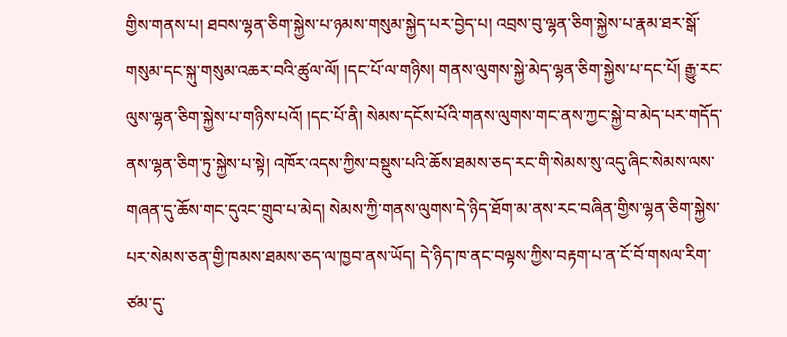གྱིས་གནས་པ། ཐབས་ལྷན་ཅིག་སྐྱེས་པ་ཉམས་གསུམ་སྐྱེད་པར་བྱེད་པ། འབྲས་བུ་ལྷན་ཅིག་སྐྱེས་པ་རྣམ་ཐར་སྒོ་གསུམ་དང་སྐུ་གསུམ་འཆར་བའི་ཚུལ་ལོ། །དང་པོ་ལ་གཉིས། གནས་ལུགས་སྐྱེ་མེད་ལྷན་ཅིག་སྐྱེས་པ་དང་པོ། རྒྱུ་རང་ལུས་ལྷན་ཅིག་སྐྱེས་པ་གཉིས་པའོ། །དང་པོ་ནི། སེམས་དངོས་པོའི་གནས་ལུགས་གང་ནས་ཀྱང་སྐྱེ་བ་མེད་པར་གདོད་ནས་ལྷན་ཅིག་ཏུ་སྐྱེས་པ་སྟེ། འཁོར་འདས་ཀྱིས་བསྡུས་པའི་ཆོས་ཐམས་ཅད་རང་གི་སེམས་སུ་འདུ་ཞིང་སེམས་ལས་གཞན་དུ་ཆོས་གང་དུའང་གྲུབ་པ་མེད། སེམས་ཀྱི་གནས་ལུགས་དེ་ཉིད་ཐོག་མ་ནས་རང་བཞིན་གྱིས་ལྷན་ཅིག་སྐྱེས་པར་སེམས་ཅན་གྱི་ཁམས་ཐམས་ཅད་ལ་ཁྱབ་ནས་ཡོད། དེ་ཉིད་ཁ་ནང་བལྟས་ཀྱིས་བརྟག་པ་ན་ངོ་བོ་གསལ་རིག་ཙམ་དུ་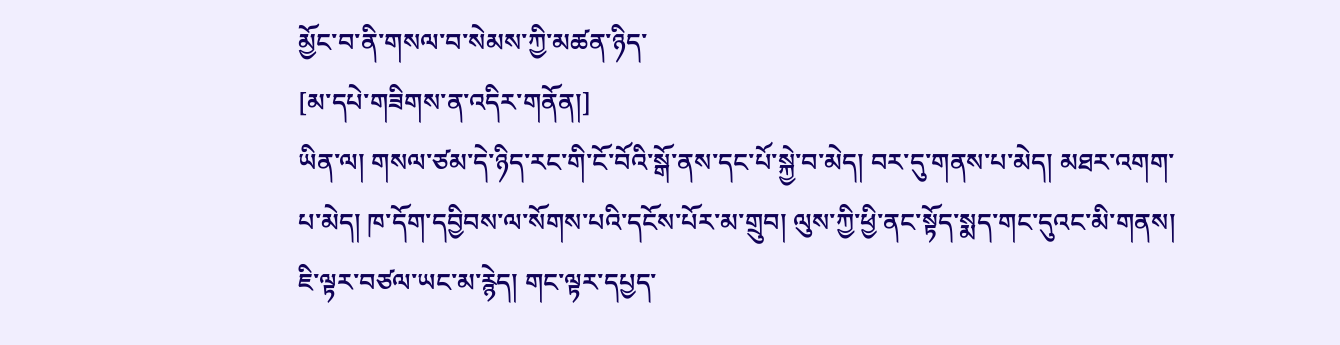མྱོང་བ་ནི་གསལ་བ་སེམས་ཀྱི་མཚན་ཉིད་
[མ་དཔེ་གཟིགས་ན་འདིར་གནོན།]
ཡིན་ལ། གསལ་ཙམ་དེ་ཉིད་རང་གི་ངོ་བོའི་སྒོ་ནས་དང་པོ་སྐྱེ་བ་མེད། བར་དུ་གནས་པ་མེད། མཐར་འགག་པ་མེད། ཁ་དོག་དབྱིབས་ལ་སོགས་པའི་དངོས་པོར་མ་གྲུབ། ལུས་ཀྱི་ཕྱི་ནང་སྟོད་སྨད་གང་དུའང་མི་གནས། ཇི་ལྟར་བཙལ་ཡང་མ་རྙེད། གང་ལྟར་དཔྱད་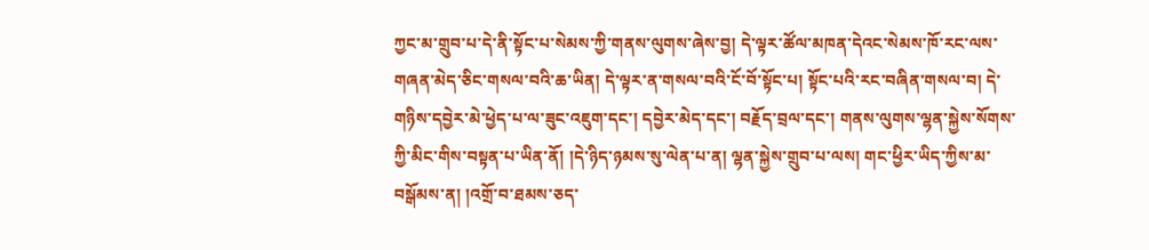ཀྱང་མ་གྲུབ་པ་དེ་ནི་སྟོང་པ་སེམས་ཀྱི་གནས་ལུགས་ཞེས་བྱ། དེ་ལྟར་ཚོལ་མཁན་དེའང་སེམས་ཁོ་རང་ལས་གཞན་མེད་ཅིང་གསལ་བའི་ཆ་ཡིན། དེ་ལྟར་ན་གསལ་བའི་ངོ་བོ་སྟོང་པ། སྟོང་པའི་རང་བཞིན་གསལ་བ། དེ་གཉིས་དབྱེར་མེ་ཕྱེད་པ་ལ་ཟུང་འཇུག་དང་། དབྱེར་མེད་དང་། བརྗོད་བྲལ་དང་། གནས་ལུགས་ལྷན་སྐྱེས་སོགས་ཀྱི་མིང་གིས་བསྟན་པ་ཡིན་ནོ། །དེ་ཉིད་ཉམས་སུ་ལེན་པ་ན། ལྷན་སྐྱེས་གྲུབ་པ་ལས། གང་ཕྱིར་ཡིད་ཀྱིས་མ་བསྒོམས་ན། །འགྲོ་བ་ཐམས་ཅད་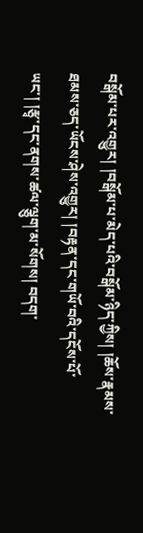བསྒོམ་པར་འགྱུར། །བསྒོམ་པ་མེད་པའི་བསྒོམ་ཉིད་ཀྱིས། །ཆོས་རྣམས་ཐམས་ཅད་ཡོངས་ཤེས་འགྱུར། །བརྟན་དང་གཡོ་བའི་དངོས་པོ་ཡང་། །རྩྭ་དང་ནགས་ཚལ་ལྕུག་མ་སོགས། བདག་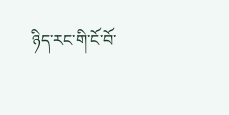ཉིད་རང་གི་ངོ་བོ་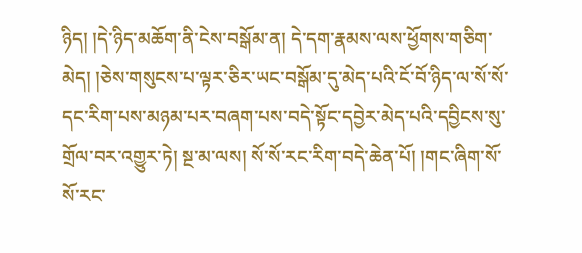ཉིད། །དེ་ཉིད་མཆོག་ནི་ངེས་བསྒོམ་ན། དེ་དག་རྣམས་ལས་ཕྱོགས་གཅིག་མེད། །ཅེས་གསུངས་པ་ལྟར་ཅིར་ཡང་བསྒོམ་དུ་མེད་པའི་ངོ་བོ་ཉིད་ལ་སོ་སོ་དང་རིག་པས་མཉམ་པར་བཞག་པས་བདེ་སྟོང་དབྱེར་མེད་པའི་དབྱིངས་སུ་གྲོལ་བར་འགྱུར་ཏེ། སྔ་མ་ལས། སོ་སོ་རང་རིག་བདེ་ཆེན་པོ། །གང་ཞིག་སོ་སོ་རང་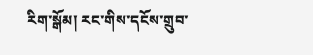རིག་སྒོམ། རང་གིས་དངོས་གྲུབ་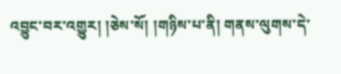འབྱུང་བར་འགྱུར། །ཅེས་སོ། །གཉིས་པ་ནི། གནས་ལུགས་དེ་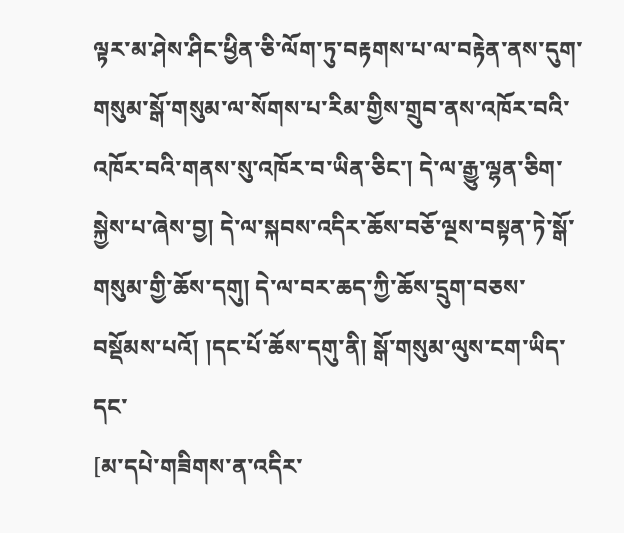ལྟར་མ་ཤེས་ཤིང་ཕྱིན་ཅི་ལོག་ཏུ་བརྟགས་པ་ལ་བརྟེན་ནས་དུག་གསུམ་སྒོ་གསུམ་ལ་སོགས་པ་རིམ་གྱིས་གྲུབ་ནས་འཁོར་བའི་འཁོར་བའི་གནས་སུ་འཁོར་བ་ཡིན་ཅིང་། དེ་ལ་རྒྱུ་ལྷན་ཅིག་སྐྱེས་པ་ཞེས་བྱ། དེ་ལ་སྐབས་འདིར་ཆོས་བཅོ་ལྔས་བསྟན་ཏེ་སྒོ་གསུམ་གྱི་ཆོས་དགུ། དེ་ལ་བར་ཆད་ཀྱི་ཆོས་དྲུག་བཅས་བསྡོམས་པའོ། །དང་པོ་ཆོས་དགུ་ནི། སྒོ་གསུམ་ལུས་ངག་ཡིད་དང་
[མ་དཔེ་གཟིགས་ན་འདིར་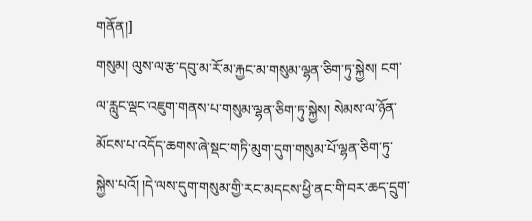གནོན།]
གསུམ། ལུས་ལ་རྩ་དབུ་མ་རོ་མ་རྐྱང་མ་གསུམ་ལྷན་ཅིག་ཏུ་སྐྱེས། ངག་ལ་རླུང་ལྡང་འཇུག་གནས་པ་གསུམ་ལྷན་ཅིག་ཏུ་སྐྱེས། སེམས་ལ་ཉོན་མོངས་པ་འདོད་ཆགས་ཞེ་སྡང་གཏི་མུག་དུག་གསུམ་པོ་ལྷན་ཅིག་ཏུ་སྐྱེས་པའོ། །དེ་ལས་དུག་གསུམ་གྱི་རང་མདངས་ཕྱི་ནང་གི་བར་ཆད་དྲུག་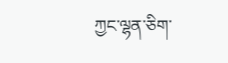ཀྱང་ལྷན་ཅིག་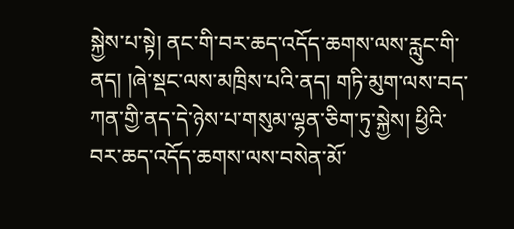སྐྱེས་པ་སྟེ། ནང་གི་བར་ཆད་འདོད་ཆགས་ལས་རླུང་གི་ནད། །ཞེ་སྡང་ལས་མཁྲིས་པའི་ནད། གཏི་མུག་ལས་བད་ཀན་གྱི་ནད་དེ་ཉེས་པ་གསུམ་ལྷན་ཅིག་ཏུ་སྐྱེས། ཕྱིའི་བར་ཆད་འདོད་ཆགས་ལས་བསེན་མོ་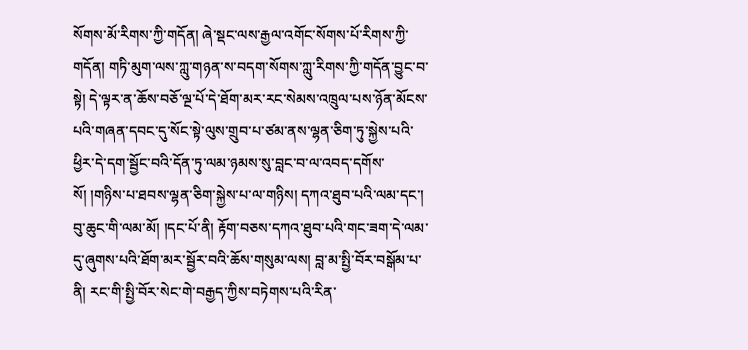སོགས་མོ་རིགས་ཀྱི་གདོན། ཞེ་སྡང་ལས་རྒྱལ་འགོང་སོགས་པོ་རིགས་ཀྱི་གདོན། གཏི་མུག་ལས་ཀླུ་གཉན་ས་བདག་སོགས་ཀླུ་རིགས་ཀྱི་གདོན་བྱུང་བ་སྟེ། དེ་ལྟར་ན་ཆོས་བཅོ་ལྔ་པོ་དེ་ཐོག་མར་རང་སེམས་འཁྲུལ་པས་ཉོན་མོངས་པའི་གཞན་དབང་དུ་སོང་སྟེ་ལུས་གྲུབ་པ་ཙམ་ནས་ལྷན་ཅིག་ཏུ་སྐྱེས་པའི་ཕྱིར་དེ་དག་སྦྱོང་བའི་དོན་ཏུ་ལམ་ཉམས་སུ་བླང་བ་ལ་འབད་དགོས་སོ། །གཉིས་པ་ཐབས་ལྷན་ཅིག་སྐྱེས་པ་ལ་གཉིས། དཀའ་ཐུབ་པའི་ལམ་དང་། བུ་ཆུང་གི་ལམ་མོ། །དང་པོ་ནི། རྟོག་བཅས་དཀའ་ཐུབ་པའི་གང་ཟག་དེ་ལམ་དུ་ཞུགས་པའི་ཐོག་མར་སྦྱོར་བའི་ཆོས་གསུམ་ལས། བླ་མ་སྤྱི་བོར་བསྒོམ་པ་ནི། རང་གི་སྤྱི་བོར་སེང་གེ་བརྒྱད་ཀྱིས་བཏེགས་པའི་རིན་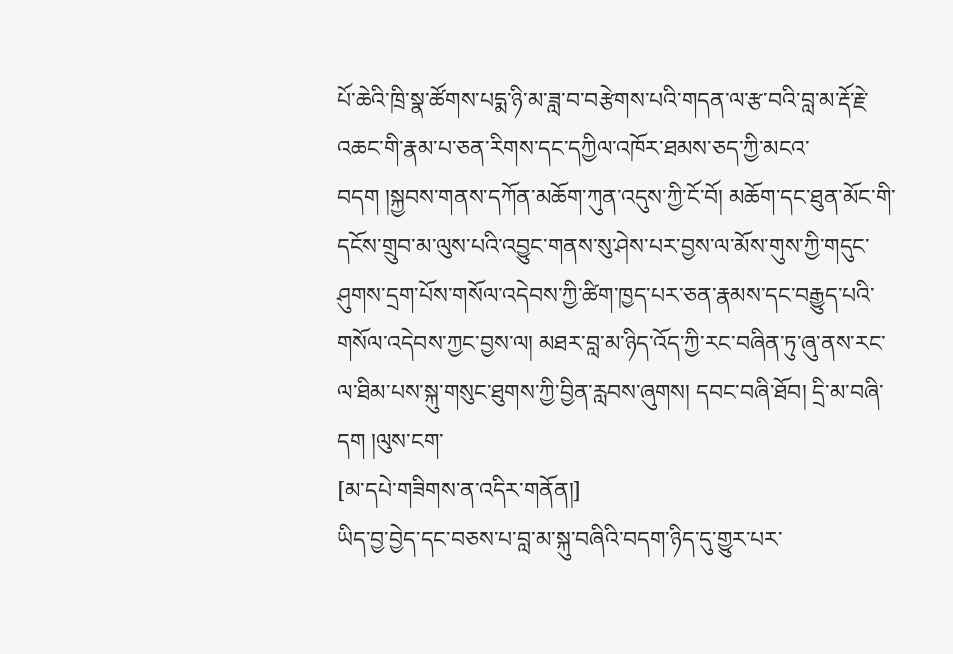པོ་ཆེའི་ཁྲི་སྣ་ཚོགས་པདྨ་ཉི་མ་ཟླ་བ་བརྩེགས་པའི་གདན་ལ་རྩ་བའི་བླ་མ་རྡོ་རྗེ་འཆང་གི་རྣམ་པ་ཅན་རིགས་དང་དཀྱིལ་འཁོར་ཐམས་ཅད་ཀྱི་མངའ་བདག །སྐྱབས་གནས་དཀོན་མཆོག་ཀུན་འདུས་ཀྱི་ངོ་བོ། མཆོག་དང་ཐུན་མོང་གི་དངོས་གྲུབ་མ་ལུས་པའི་འབྱུང་གནས་སུ་ཤེས་པར་བྱས་ལ་མོས་གུས་ཀྱི་གདུང་ཤུགས་དྲག་པོས་གསོལ་འདེབས་ཀྱི་ཚིག་ཁྱད་པར་ཅན་རྣམས་དང་བརྒྱུད་པའི་གསོལ་འདེབས་ཀྱང་བྱས་ལ། མཐར་བླ་མ་ཉིད་འོད་ཀྱི་རང་བཞིན་ཏུ་ཞུ་ནས་རང་ལ་ཐིམ་པས་སྐུ་གསུང་ཐུགས་ཀྱི་བྱིན་རླབས་ཞུགས། དབང་བཞི་ཐོབ། དྲི་མ་བཞི་དག །ལུས་ངག་
[མ་དཔེ་གཟིགས་ན་འདིར་གནོན།]
ཡིད་བྱ་བྱེད་དང་བཅས་པ་བླ་མ་སྐུ་བཞིའི་བདག་ཉིད་དུ་གྱུར་པར་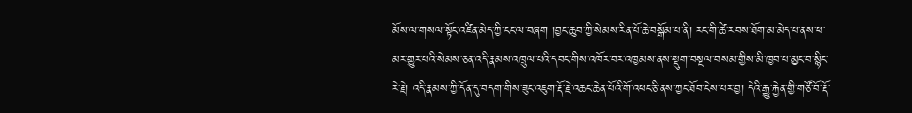མོས་ལ་གསལ་སྟོང་འཛིན་མེད་ཀྱི་ངང་ལ་བཞག །བྱང་ཆུབ་ཀྱི་སེམས་རིན་པོ་ཆེ་བསྒོམ་པ་ནི། རང་གི་ཚེ་རབས་ཐོག་མ་མེད་པ་ནས་ཕ་མར་གྱུར་པའི་སེམས་ཅན་འདི་རྣམས་འཁྲུལ་པའི་དབང་གིས་འཁོར་བར་འཁྱམས་ནས་སྡུག་བསྔལ་བསམ་གྱིས་མི་ཁྱབ་པ་མྱང་བ་སྙིང་རེ་རྗེ། འདི་རྣམས་ཀྱི་དོན་དུ་བདག་གིས་ཟུང་འཇུག་རྡོ་རྗེ་འཆང་ཆེན་པོའི་གོ་འཕང་ཅི་ནས་ཀྱང་ཐོབ་ངེས་པར་བྱ། དེའི་རྒྱུ་རྐྱེན་གྱི་གཙོ་བོ་རྡོ་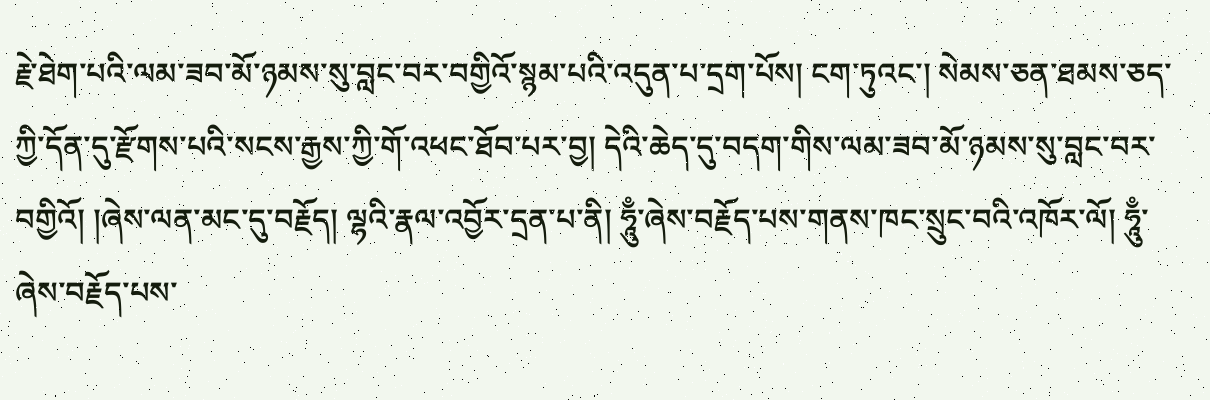རྗེ་ཐེག་པའི་ལམ་ཟབ་མོ་ཉམས་སུ་བླང་བར་བགྱིའོ་སྙམ་པའི་འདུན་པ་དྲག་པོས། ངག་ཏུའང་། སེམས་ཅན་ཐམས་ཅད་ཀྱི་དོན་དུ་རྫོགས་པའི་སངས་རྒྱས་ཀྱི་གོ་འཕང་ཐོབ་པར་བྱ། དེའི་ཆེད་དུ་བདག་གིས་ལམ་ཟབ་མོ་ཉམས་སུ་བླང་བར་བགྱིའོ། །ཞེས་ལན་མང་དུ་བརྗོད། ལྷའི་རྣལ་འབྱོར་དྲན་པ་ནི། ཧཱུྃ་ཞེས་བརྗོད་པས་གནས་ཁང་སྲུང་བའི་འཁོར་ལོ། ཧཱུྃ་ཞེས་བརྗོད་པས་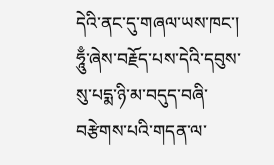དེའི་ནང་དུ་གཞལ་ཡས་ཁང་། ཧཱུྃ་ཞེས་བརྗོད་པས་དེའི་དབུས་སུ་པདྨ་ཉི་མ་བདུད་བཞི་བརྩེགས་པའི་གདན་ལ་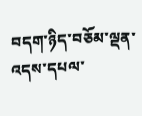བདག་ཉིད་བཅོམ་ལྡན་འདས་དཔལ་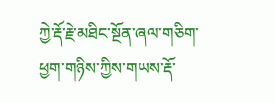ཀྱེ་རྡོ་རྗེ་མཐིང་སྔོན་ཞལ་གཅིག་ཕྱག་གཉིས་ཀྱིས་གཡས་རྡོ་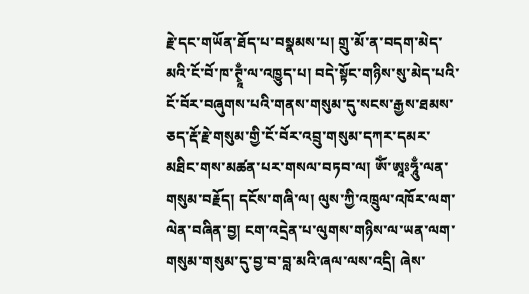རྗེ་དང་གཡོན་ཐོད་པ་བསྣམས་པ། གྲུ་མོ་ན་བདག་མེད་མའི་ངོ་བོ་ཁ་ཊྭཱྃ་ལ་འཁྱུད་པ། བདེ་སྟོང་གཉིས་སུ་མེད་པའི་ངོ་བོར་བཞུགས་པའི་གནས་གསུམ་དུ་སངས་རྒྱས་ཐམས་ཅད་རྡོ་རྗེ་གསུམ་གྱི་ངོ་བོར་འབྲུ་གསུམ་དཀར་དམར་མཐིང་གས་མཚན་པར་གསལ་བཏབ་ལ། ༀ་ཨཱཿཧཱུྃ་ལན་གསུམ་བརྗོད། དངོས་གཞི་ལ། ལུས་ཀྱི་འཁྲུལ་འཁོར་ལག་ལེན་བཞིན་བྱ། ངག་འདྲེན་པ་ལུགས་གཉིས་ལ་ཡན་ལག་གསུམ་གསུམ་དུ་བྱ་བ་བླ་མའི་ཞལ་ལས་འདྲི། ཞེས་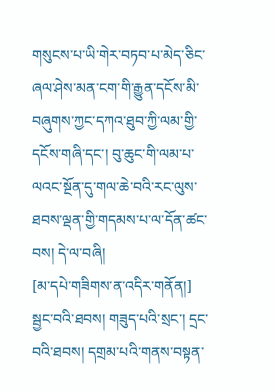གསུངས་པ་ཡི་གེར་བཏབ་པ་མེད་ཅིང་ཞལ་ཤེས་མན་ངག་གི་རྒྱུན་དངོས་མི་བཞུགས་ཀྱང་དཀའ་ཐུབ་ཀྱི་ལམ་གྱི་དངོས་གཞི་དང་། བུ་ཆུང་གི་ལམ་པ་ལའང་སྔོན་དུ་གལ་ཆེ་བའི་རང་ལུས་ཐབས་ལྡན་གྱི་གདམས་པ་ལ་དོན་ཚང་བས། དེ་ལ་བཞི།
[མ་དཔེ་གཟིགས་ན་འདིར་གནོན།]
སྦྱང་བའི་ཐབས། གཟུད་པའི་སྲང་། དྲང་བའི་ཐབས། དགྲམ་པའི་གནས་བསྟན་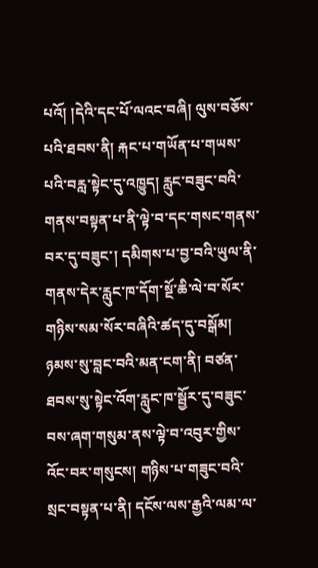པའོ། །དེའི་དང་པོ་ལའང་བཞི། ལུས་བཅོས་པའི་ཐབས་ནི། རྐང་པ་གཡོན་པ་གཡས་པའི་བརླ་སྟེང་དུ་འཁྱུད། རླུང་བཟུང་བའི་གནས་བསྟན་པ་ནི་ལྟེ་བ་དང་གསང་གནས་བར་དུ་བཟུང་། དམིགས་པ་བྱ་བའི་ཡུལ་ནི་གནས་དེར་རླུང་ཁ་དོག་སྔོ་ཆི་ལེ་བ་སོར་གཉིས་སམ་སོར་བཞིའི་ཚད་དུ་བསྒོམ། ཉམས་སུ་བླང་བའི་མན་ངག་ནི། བཙན་ཐབས་སུ་སྟེང་འོག་རླུང་ཁ་སྦྱོར་དུ་བཟུང་བས་ཞག་གསུམ་ནས་ལྟེ་བ་འབུར་གྱིས་འོང་བར་གསུངས། གཉིས་པ་གཟུང་བའི་སྲང་བསྟན་པ་ནི། དངོས་ལས་རྒྱའི་ལམ་ལ་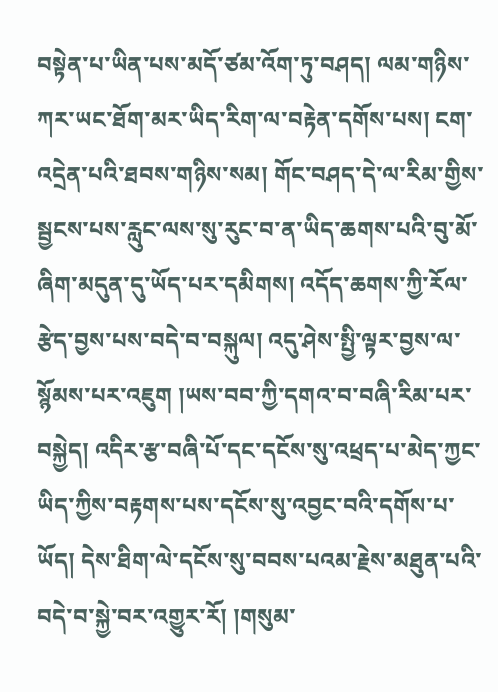བསྟེན་པ་ཡིན་པས་མདོ་ཙམ་འོག་ཏུ་བཤད། ལམ་གཉིས་ཀར་ཡང་ཐོག་མར་ཡིད་རིག་ལ་བརྟེན་དགོས་པས། ངག་འདྲེན་པའི་ཐབས་གཉིས་སམ། གོང་བཤད་དེ་ལ་རིམ་གྱིས་སྦྱངས་པས་རླུང་ལས་སུ་རུང་བ་ན་ཡིད་ཆགས་པའི་བུ་མོ་ཞིག་མདུན་དུ་ཡོད་པར་དམིགས། འདོད་ཆགས་ཀྱི་རོལ་རྩེད་བྱས་པས་བདེ་བ་བསྐུལ། འདུ་ཤེས་སྤྱི་ལྟར་བྱས་ལ་སྙོམས་པར་འཇུག །ཡས་བབ་ཀྱི་དགའ་བ་བཞི་རིམ་པར་བསྐྱེད། འདིར་རྩ་བཞི་པོ་དང་དངོས་སུ་འཕྲད་པ་མེད་ཀྱང་ཡིད་ཀྱིས་བརྟགས་པས་དངོས་སུ་འབྱང་བའི་དགོས་པ་ཡོད། དེས་ཐིག་ལེ་དངོས་སུ་བབས་པའམ་རྗེས་མཐུན་པའི་བདེ་བ་སྐྱེ་བར་འགྱུར་རོ། །གསུམ་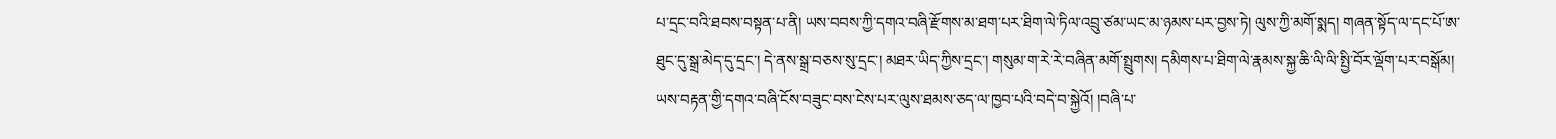པ་དྲང་བའི་ཐབས་བསྟན་པ་ནི། ཡས་བབས་ཀྱི་དགའ་བཞི་རྫོགས་མ་ཐག་པར་ཐིག་ལེ་ཏིལ་འབྲུ་ཙམ་ཡང་མ་ཉམས་པར་བྱས་ཏེ། ལུས་ཀྱི་མགོ་སྨད། གཞན་སྟོད་ལ་དང་པོ་ཨ་ཐུང་དུ་སྒྲ་མེད་དུ་དྲང་། དེ་ནས་སྒྲ་བཅས་སུ་དྲང་། མཐར་ཡིད་ཀྱིས་དྲང་། གསུམ་ག་རེ་རེ་བཞིན་མགོ་སྤྲུགས། དམིགས་པ་ཐིག་ལེ་རྣམས་སྐྱ་ཆི་ལི་ལི་སྤྱི་བོར་ལྡོག་པར་བསྒོམ། ཡས་བརྟན་གྱི་དགའ་བཞི་ངོས་བཟུང་བས་ངེས་པར་ལུས་ཐམས་ཅད་ལ་ཁྱབ་པའི་བདེ་བ་སྐྱེའོ། །བཞི་པ་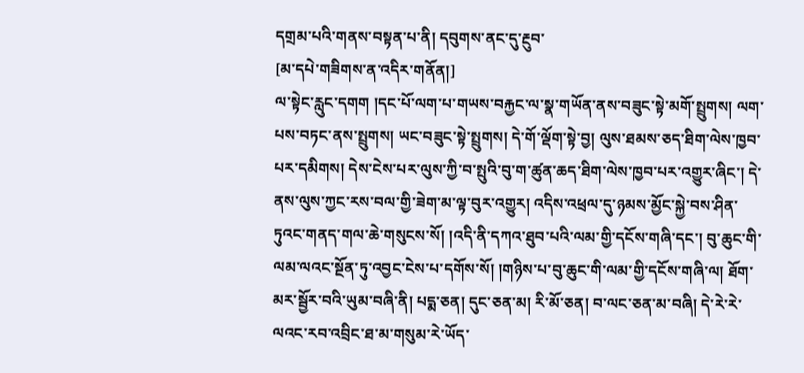དགྲམ་པའི་གནས་བསྟན་པ་ནི། དབུགས་ནང་དུ་རྔུབ་
[མ་དཔེ་གཟིགས་ན་འདིར་གནོན།]
ལ་སྟེང་རླུང་དགག །དང་པོ་ལག་པ་གཡས་བརྐྱང་ལ་སྣ་གཡོན་ནས་བཟུང་སྟེ་མགོ་སྤྲུགས། ལག་པས་བཏང་ནས་སྤྲུགས། ཡང་བཟུང་སྟེ་སྤྲུགས། དེ་གོ་ལྡོག་སྟེ་བྱ། ལུས་ཐམས་ཅད་ཐིག་ལེས་ཁྱབ་པར་དམིགས། དེས་ངེས་པར་ལུས་ཀྱི་བ་སྤུའི་བུ་ག་ཚུན་ཆད་ཐིག་ལེས་ཁྱབ་པར་འགྱུར་ཞིང་། དེ་ནས་ལུས་ཀྱང་རས་བལ་གྱི་ཟེག་མ་ལྟ་བུར་འགྱུར། འདིས་འཕྲལ་དུ་ཉམས་མྱོང་སྐྱེ་བས་ཤིན་ཏུའང་གནད་གལ་ཆེ་གསུངས་སོ། །འདི་ནི་དཀའ་ཐུབ་པའི་ལམ་གྱི་དངོས་གཞི་དང་། བུ་ཆུང་གི་ལམ་ལའང་སྔོན་ཏུ་འབྱང་ངེས་པ་དགོས་སོ། །གཉིས་པ་བུ་ཆུང་གི་ལམ་གྱི་དངོས་གཞི་ལ། ཐོག་མར་སྦྱོར་བའི་ཡུམ་བཞི་ནི། པདྨ་ཅན། དུང་ཅན་མ། རི་མོ་ཅན། བ་ལང་ཅན་མ་བཞི། དེ་རེ་རེ་ལའང་རབ་འབྲིང་ཐ་མ་གསུམ་རེ་ཡོད་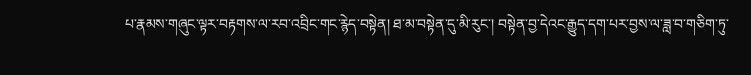པ་རྣམས་གཞུང་ལྟར་བརྟགས་ལ་རབ་འབྲིང་གང་རྙེད་བསྟེན། ཐ་མ་བསྟེན་དུ་མི་རུང་། བསྟེན་བྱ་དེའང་རྒྱུད་དག་པར་བྱས་ལ་ཟླ་བ་གཅིག་ཏུ་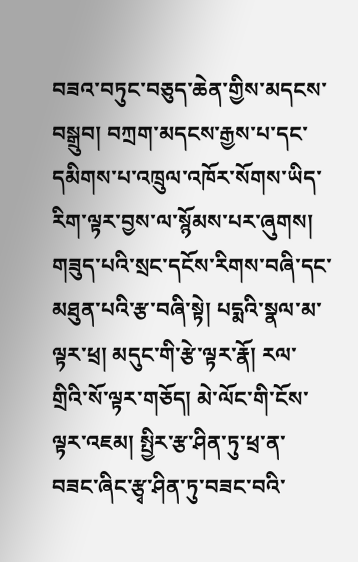བཟའ་བཏུང་བཅུད་ཆེན་གྱིས་མདངས་བསྒྲུབ། བཀྲག་མདངས་རྒྱས་པ་དང་དམིགས་པ་འཁྲུལ་འཁོར་སོགས་ཡིད་རིག་ལྟར་བྱས་ལ་སྙོམས་པར་ཞུགས། གཟུད་པའི་སྲང་དངོས་རིགས་བཞི་དང་མཐུན་པའི་རྩ་བཞི་སྟེ། པདྨའི་སྣལ་མ་ལྟར་ཕྲ། མདུང་གི་རྩེ་ལྟར་རྣོ། རལ་གྲིའི་སོ་ལྟར་གཅོད། མེ་ལོང་གི་ངོས་ལྟར་འཇམ། སྤྱིར་རྩ་ཤིན་ཏུ་ཕྲ་ན་བཟང་ཞིང་རྩྭ་ཤིན་ཏུ་བཟང་བའི་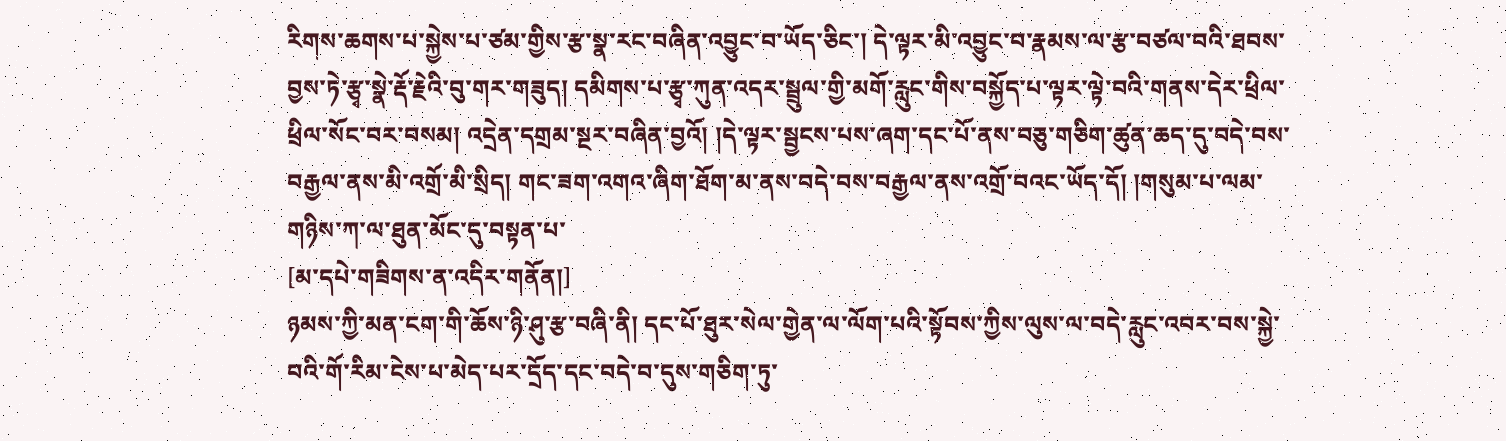རིགས་ཆགས་པ་སྐྱེས་པ་ཙམ་གྱིས་རྩ་སྣ་རང་བཞིན་འབྱུང་བ་ཡོད་ཅིང་། དེ་ལྟར་མི་འབྱུང་བ་རྣམས་ལ་རྩ་བཙལ་བའི་ཐབས་བྱས་ཏེ་རྩྭ་སྣེ་རྡོ་རྗེའི་བུ་གར་གཟུད། དམིགས་པ་རྩྭ་ཀུན་འདར་སྦྲུལ་གྱི་མགོ་རླུང་གིས་བསྐྱོད་པ་ལྟར་ལྟེ་བའི་གནས་དེར་ཕྲིལ་ཕྲིལ་སོང་བར་བསམ། འདྲེན་དགྲམ་སྔར་བཞིན་བྱའོ། །དེ་ལྟར་སྦྱངས་པས་ཞག་དང་པོ་ནས་བཅུ་གཅིག་ཚུན་ཆད་དུ་བདེ་བས་བརྒྱལ་ནས་མི་འགྲོ་མི་སྲིད། གང་ཟག་འགའ་ཞིག་ཐོག་མ་ནས་བདེ་བས་བརྒྱལ་ནས་འགྲོ་བའང་ཡོད་དོ། །གསུམ་པ་ལམ་གཉིས་ཀ་ལ་ཐུན་མོང་དུ་བསྟན་པ་
[མ་དཔེ་གཟིགས་ན་འདིར་གནོན།]
ཉམས་ཀྱི་མན་ངག་གི་ཆོས་ཉི་ཤུ་རྩ་བཞི་ནི། དང་པོ་ཐུར་སེལ་གྱེན་ལ་ལོག་པའི་སྟོབས་ཀྱིས་ལུས་ལ་བདེ་རླུང་འབར་བས་སྐྱེ་བའི་གོ་རིམ་ངེས་པ་མེད་པར་དྲོད་དང་བདེ་བ་དུས་གཅིག་ཏུ་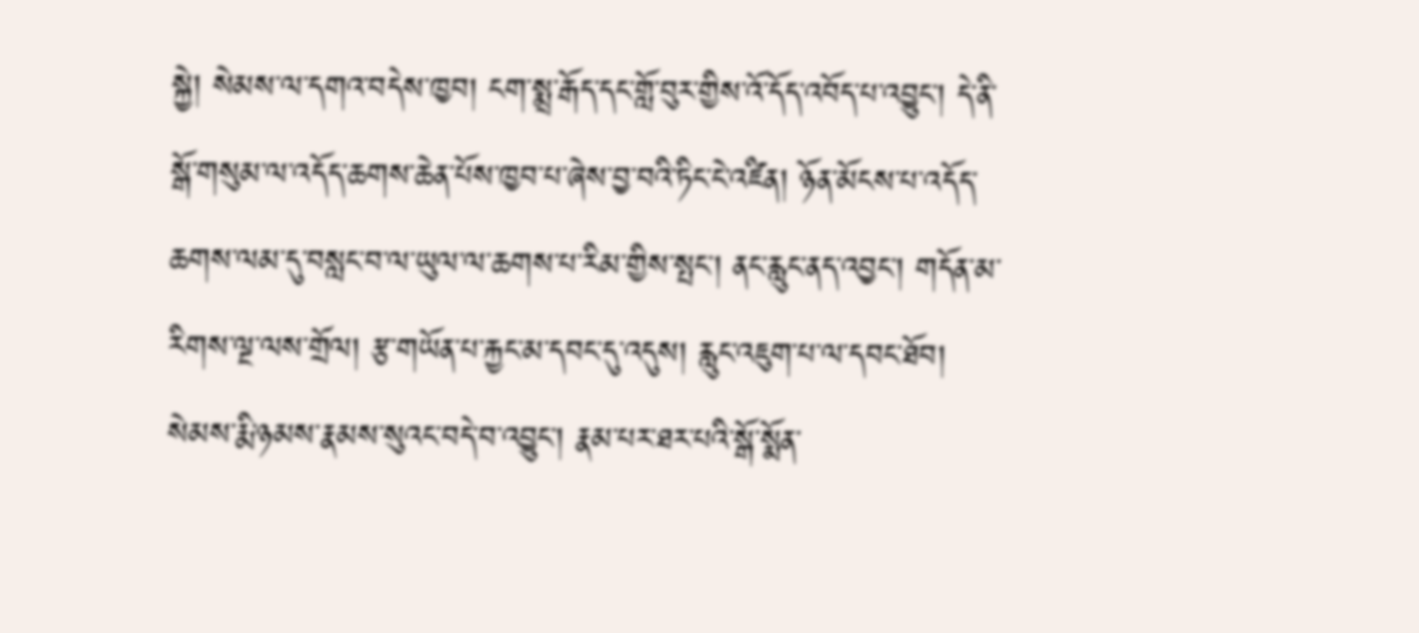སྐྱེ། སེམས་ལ་དགའ་བདེས་ཁྱབ། ངག་སྨྲ་རྒོད་དང་གློ་བུར་གྱིས་འོ་དོད་འབོད་པ་འབྱུང་། དེ་ནི་སྒོ་གསུམ་ལ་འདོད་ཆགས་ཆེན་པོས་ཁྱབ་པ་ཞེས་བྱ་བའི་ཏིང་ངེ་འཛིན། ཉོན་མོངས་པ་འདོད་ཆགས་ལམ་དུ་བསླང་བ་ལ་ཡུལ་ལ་ཆགས་པ་རིམ་གྱིས་སྤང་། ནང་རླུང་ནད་འབྱང་། གདོན་མ་རིགས་ལྔ་ལས་གྲོལ། རྩ་གཡོན་པ་རྐྱང་མ་དབང་དུ་འདུས། རླུང་འཇུག་པ་ལ་དབང་ཐོབ། སེམས་རྨི་ཉམས་རྣམས་སུའང་བདེ་བ་འབྱུང་། རྣམ་པར་ཐར་པའི་སྒོ་སྨོན་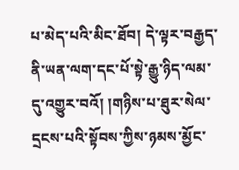པ་མེད་པའི་མིང་ཐོབ། དེ་ལྟར་བརྒྱད་ནི་ཡན་ལག་དང་པོ་སྟེ་རྒྱུ་ཉིད་ལམ་དུ་འགྱུར་བའོ། །གཉིས་པ་ཐུར་སེལ་དྲངས་པའི་སྟོབས་ཀྱིས་ཉམས་མྱོང་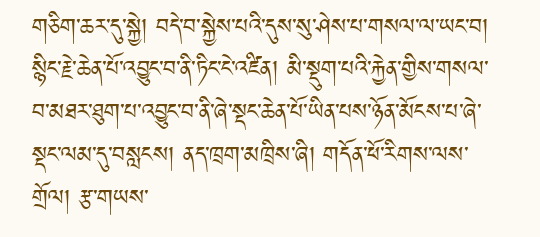གཅིག་ཆར་དུ་སྐྱེ། བདེ་བ་སྐྱེས་པའི་དུས་སུ་ཤེས་པ་གསལ་ལ་ཡང་བ། སྙིང་རྗེ་ཆེན་པོ་འབྱུང་བ་ནི་ཏིང་ངེ་འཛིན། མི་སྡུག་པའི་རྐྱེན་གྱིས་གསལ་བ་མཐར་ཐུག་པ་འབྱུང་བ་ནི་ཞེ་སྡང་ཆེན་པོ་ཡིན་པས་ཉོན་མོངས་པ་ཞེ་སྡང་ལམ་དུ་བསླངས། ནད་ཁྲག་མཁྲིས་ཞི། གདོན་ཕོ་རིགས་ལས་གྲོལ། རྩ་གཡས་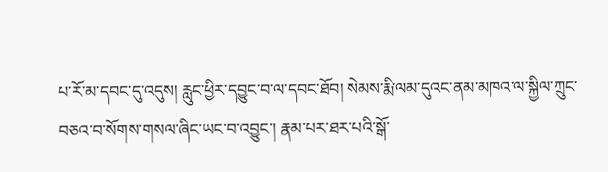པ་རོ་མ་དབང་དུ་འདུས། རླུང་ཕྱིར་དབྱུང་བ་ལ་དབང་ཐོབ། སེམས་རྨི་ལམ་དུའང་ནམ་མཁའ་ལ་སྐྱིལ་ཀྲུང་བཅའ་བ་སོགས་གསལ་ཞིང་ཡང་བ་འབྱུང་། རྣམ་པར་ཐར་པའི་སྒོ་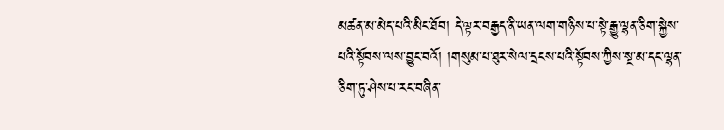མཚན་མ་མེད་པའི་མིང་ཐོབ། དེ་ལྟར་བརྒྱད་ནི་ཡན་ལག་གཉིས་པ་སྟེ་རྒྱུ་ལྷན་ཅིག་སྐྱེས་པའི་སྟོབས་ལས་བྱུང་བའོ། །གསུམ་པ་ཐུར་སེལ་དྲངས་པའི་སྟོབས་ཀྱིས་སྔ་མ་དང་ལྷན་ཅིག་ཏུ་ཤེས་པ་རང་བཞིན་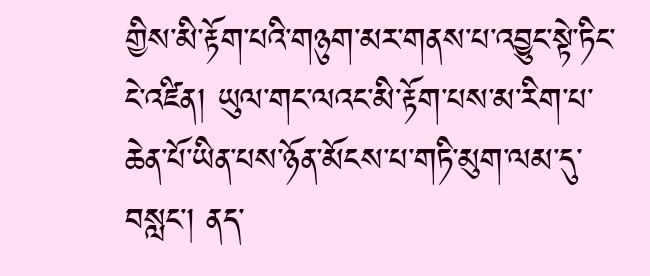གྱིས་མི་རྟོག་པའི་གཉུག་མར་གནས་པ་འབྱུང་སྟེ་ཏིང་ངེ་འཛིན། ཡུལ་གང་ལའང་མི་རྟོག་པས་མ་རིག་པ་ཆེན་པོ་ཡིན་པས་ཉོན་མོངས་པ་གཏི་མུག་ལམ་དུ་བསླང་། ནད་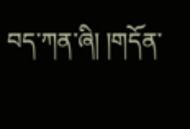བད་ཀན་ཞི། །གདོན་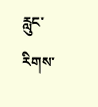རླུང་རིགས་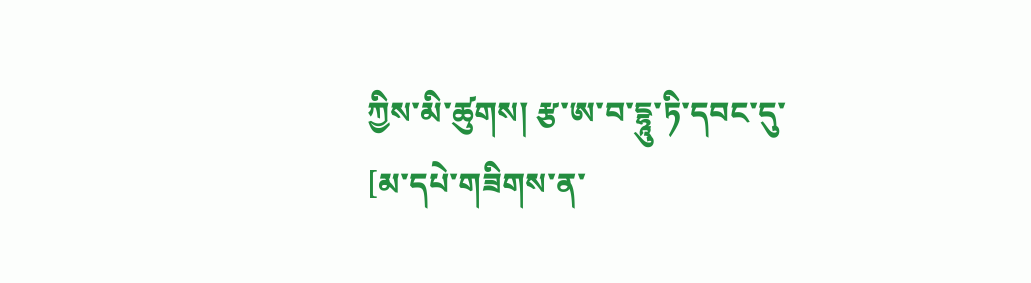ཀྱིས་མི་ཚུགས། རྩ་ཨ་བ་དྷཱུ་ཏི་དབང་དུ་
[མ་དཔེ་གཟིགས་ན་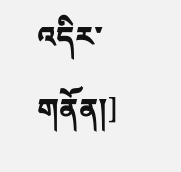འདིར་གནོན།]